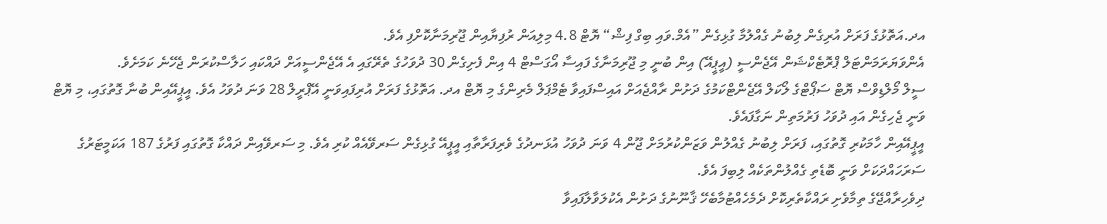އދ.އަތޮޅުގެ ފަރަށް އުރިގެން ލިބުނު ގެއްލުމާ ގުޅިގެން ”އެމް.ވައި ބިގް ފިޝް“ ޔޮޓް 4.8 މިލިއަން ރުފިޔާއިން ޖޫރިމަނާކޮށްފި އެވެ.
އެންވަޔަރަމަންޓަލް ޕްރޮޓެކްޝަން އޭޖެންސީ (އީޕީއޭ) އިން ބުނީ މި ޖޫރިމަނާގެ ފައިސާ އޯގަސްޓް 4 އިން ފެށިގެން 30 ދުވަހުގެ ތެރޭގައި އެ އޭޖެންސީއަށް ދައްކައި ހަލާސްކުރަން ޖެހޭނެ ކަމަށެވެ.
ސީލް މޯލްޑިވްސް ޔޮޓް ސަޕޯޓްގެ ލޯކަލް އޭޖެންޓްކަމުގެ ދަށުން ރާއްޖެއަށް އައިސްފައިވާ ޓެމްޕަލް މެރިންގެ މި ޔޮޓް އދ. އަތޮޅުގެ ފަރަށް އުރިފައިވަނީ އޭޕްރީލް 28 ވަނަ ދުވަހު އެވެ. އީޕީއޭއިން ބުނާ ގޮތުގައި، މި ޔޮޓް ވަނީ ޖެހިގެން އައި ދުވަހު ފަރުމަތިން ނަގާފައެވެ.
އީޕީއޭއިން ހާމަކުރި ގޮތުގައި، ފަރަށް ލިބުނު ގެއްލުން ވަޒަންކުރުމަށް ޖޫން 4 ވަނަ ދުވަހު އުޅަނދުގެ ވެރިފަރާތާއި އީޕީއޭ ގުޅިގެން ސަރވޭއެއް ކުރި އެވެ. މި ސަރވޭއިން ދައްކާ ގޮތުގައި ފަރުގެ 187 އަކަމީޓަރުގެ ސަރަހައްދަކަށް ވަނީ ބޮޑެތި ގެއްލުންތަކެއް ލިބިފަ އެވެ.
ދިވެހިރާއްޖޭގެ ތިމާވެށި ރައްކާތެރިކޮށް ދެމެހެއްޓުމާބެހޭ ޤާނޫނުގެ ދަށުން އެކުލަވާލާފައިވާ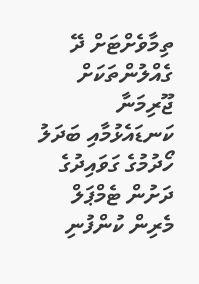ތިމާވެށްޓަށް ދޭ ގެއްލުންތަކަށް ޖޫރިމަނާ ކަނޑައެޅުމާއި ބަދަލު ހޯދުމުގެ ގަވައިދުގެ ދަށުން ޓެމްޕަލް މެރިން ކުންފުނި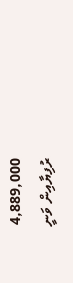4,889,000 ރުފިޔާއިން ވަނީ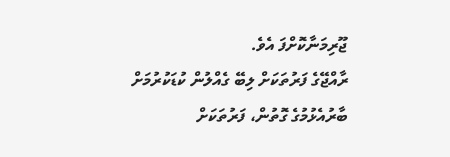ޖޫރިމަނާކޮށްފަ އެވެ.
ރާއްޖޭގެ ފަރުތަކަށް ލިބޭ ގެއްލުން ކުޑަކުރުމަށް ބާރުއެޅުމުގެ ގޮތުން، ފަރުތަކަށް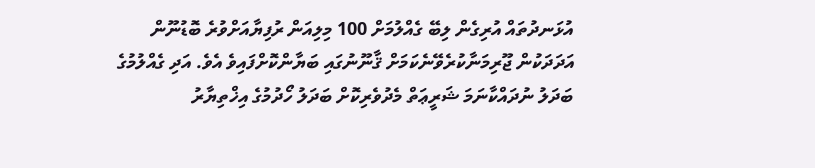އުޅަނދުތައް އުރިގެން ލިބޭ ގެއްލުމަށް 100 މިލިއަން ރުފިޔާއަށްވުރެ ބޮޑުނޫން އަދަދަކުން ޖޫރިމަނާކުރެވޭނެކަމަށް ޤާނޫނުގައި ބަޔާންކޮށްފައިވެ އެވެ. އަދި ގެއްލުމުގެ ބަދަލު ނުދައްކާނަމަ ޝަރީޢަތް މެދުވެރިކޮށް ބަދަލު ހޯދުމުގެ އިޚްތިޔާރު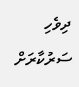ދިވެހި ސަރުކާރަށް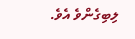ލިބިގެންވެ އެވެ.